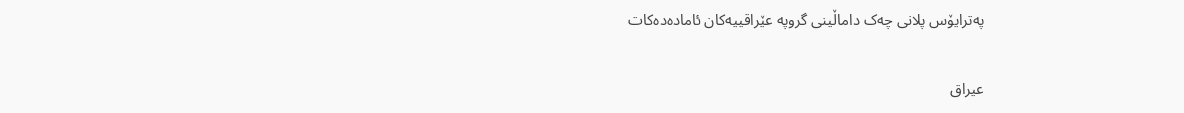پەترایۆس پلانی چەک داماڵینی گروپە عێراقییەکان ئامادەدەکات

عیراق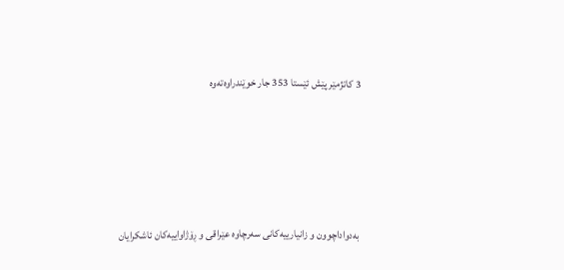3 کاتژمێر پێش ئێستا‌ 353 جار خوێندراوه‌ته‌وه





بەدواداچوون و زانیارییەکانی سەرچاوە عێراقی و ڕۆژاواییەکان ئاشکرایان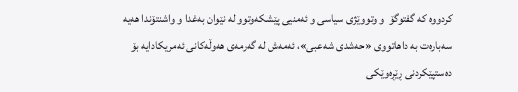کردووە کە گفتوگۆ  و وتووێژی سیاسی و ئەمنیی پێشکەوتوو لە نێوان بەغدا و واشنتۆندا هەیە سەبارەت بە داهاتووی «حەشدی شەعبی»، ئەمەش لە گەرمەی هەوڵەکانی ئەمریکادایە بۆ دەستپێکردنی ڕێڕەوێکی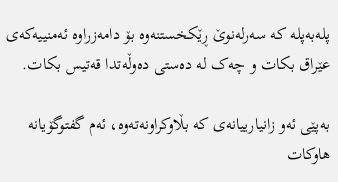پلەبەپلە کە سەرلەنوێ ڕێکخستنەوە بۆ دامەزراوە ئەمنییەکەی عێراق بکات و چەک لە دەستی دەوڵەتدا قەتیس بکات.

بەپێی ئەو زانیارییانەی کە بڵاوکراونەتەوە، ئەم گفتوگۆیانە هاوکات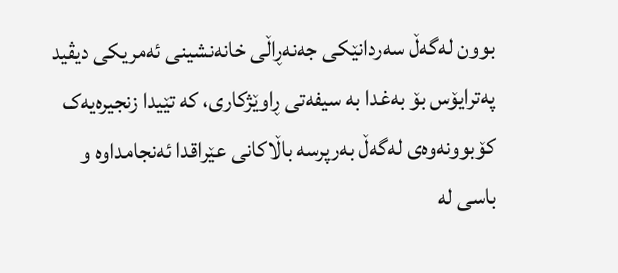بوون لەگەڵ سەردانێکی جەنەڕاڵی خانەنشینی ئەمریکی دیڤید پەترایۆس بۆ بەغدا بە سیفەتی ڕاوێژکاری، کە تێیدا زنجیرەیەک کۆبوونەوەی لەگەڵ بەرپرسە باڵاکانی عێراقدا ئەنجامداوە و باسی لە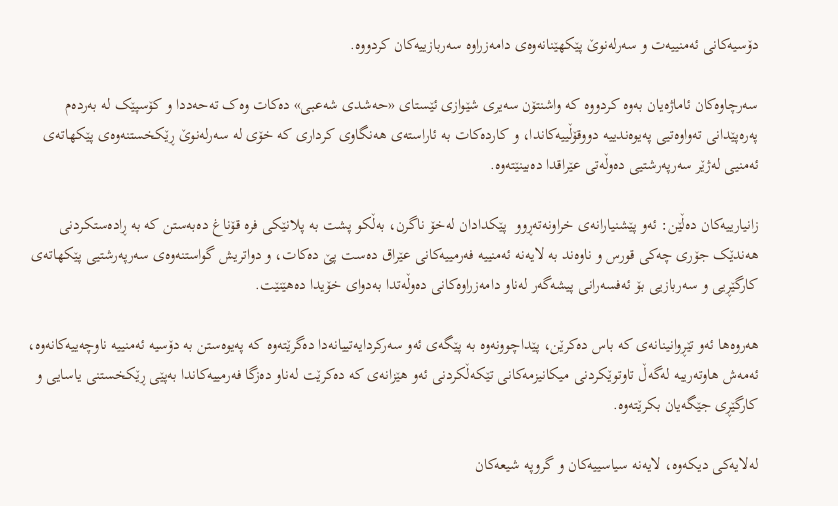دۆسیەکانی ئەمنییەت و سەرلەنوێ پێکهێنانەوەی دامەزراوە سەربازییەکان کردووە.

سەرچاوەکان ئاماژەیان بەوە کردووە کە واشنتۆن سەیری شێوازی ئێستای «حەشدی شەعبی» دەکات وەک تەحەددا و کۆسپێک لە بەردەم پەرەپێدانی تەواوەتیی پەیوەندییە دووقۆڵییەکاندا، و کاردەکات بە ئاراستەی هەنگاوی کرداری کە خۆی لە سەرلەنوێ ڕێکخستنەوەی پێکهاتەی ئەمنیی لەژێر سەرپەرشتیی دەوڵەتی عێراقدا دەبینێتەوە.

زانیارییەکان دەڵێن: ئەو پێشنیارانەی خراونەتەڕوو  پێکدادان لەخۆ ناگرن، بەڵکو پشت بە پلانێکی فرە قۆناغ دەبەستن کە بە ڕادەستکردنی هەندێک جۆری چەکی قورس و ناوەند بە لایەنە ئەمنییە فەرمییەکانی عێراق دەست پێ دەکات، و دواتریش گواستنەوەی سەرپەرشتیی پێکهاتەی کارگێڕیی و سەربازیی بۆ ئەفسەرانی پیشەگەر لەناو دامەزراوەکانی دەوڵەتدا بەدوای خۆیدا دەهێنێت.

هەروەها ئەو تێڕوانینانەی کە باس دەکرێن، پێداچوونەوە بە پێگەی ئەو سەرکردایەتییانەدا دەگرێتەوە کە پەیوەستن بە دۆسیە ئەمنییە ناوچەییەکانەوە، ئەمەش هاوتەریبە لەگەڵ تاوتوێکردنی میکانیزمەکانی تێکەڵکردنی ئەو هێزانەی کە دەکرێت لەناو دەزگا فەرمییەکاندا بەپێی ڕێکخستنی یاسایی و کارگێڕی جێگەیان بکرێتەوە.

لەلایەکی دیکەوە، لایەنە سیاسییەکان و گروپە شیعەکان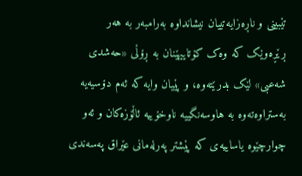تێبینی و ناڕەزایەتییان نیشانداوە بەرامبەر بە هەر ڕێڕەوێک کە وەک کۆتاییهێنان بە ڕۆڵی «حەشدی شەعبی» لێک بدرێتەوە، و پێیان وایە کە ئەم دۆسیەیە بەستراوەتەوە بە هاوسەنگییە ناوخۆییە ئاڵۆزەکان و ئەو چوارچێوە یاساییەی کە پێشتر پەرلەمانی عێراق پەسەندی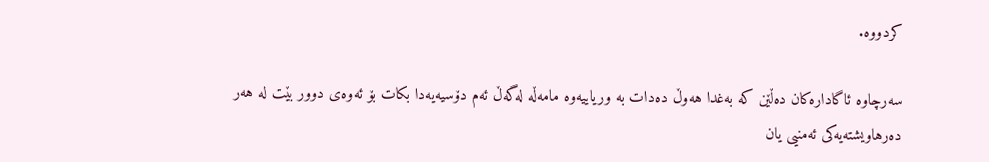کردووە.

سەرچاوە ئاگادارەکان دەڵێن کە بەغدا هەوڵ دەدات بە وریاییەوە مامەڵە لەگەڵ ئەم دۆسیەیەدا بکات بۆ ئەوەی دوور بێت لە هەر دەرهاویشتەیەکی ئەمنیی یان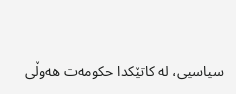سیاسیی، لە کاتێکدا حکومەت هەوڵی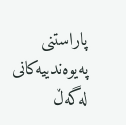پاراستنی پەیوەندییەکانی لەگەڵ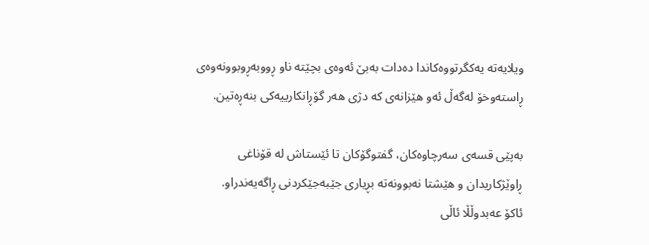ویلایەتە یەکگرتووەکاندا دەدات بەبێ ئەوەی بچێتە ناو ڕووبەڕوبوونەوەی ڕاستەوخۆ لەگەڵ ئەو هێزانەی کە دژی هەر گۆڕانکارییەکی بنەڕەتین.

بەپێی قسەی سەرچاوەکان، گفتوگۆکان تا ئێستاش لە قۆناغی ڕاوێژکاریدان و هێشتا نەبوونەتە بڕیاری جێبەجێکردنی ڕاگەیەندراو.
ئاکۆ عەبدوڵڵا ئاڵی